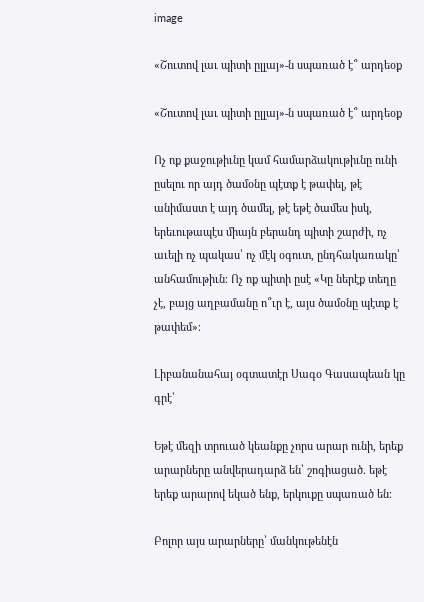image

«Շուտով լաւ պիտի ըլլայ»-ն սպառած է՞ արդեօք

«Շուտով լաւ պիտի ըլլայ»-ն սպառած է՞ արդեօք

Ոչ ոք քաջութիւնը կամ համարձակութիւնը ունի ըսելու որ այդ ծամօնը պէտք է թափել, թէ անիմաստ է այդ ծամել, թէ եթէ ծամես իսկ, երեւութապէս միայն բերանդ պիտի շարժի, ոչ աւելի ոչ պակաս՝ ոչ մէկ օգուտ, ընդհակառակը՝ անհամութիւն։ Ոչ ոք պիտի ըսէ «Կը ներէք տեղը չէ, բայց աղբամանը ո՞ւր է, այս ծամօնը պէտք է թափեմ»։

Լիբանանահայ օգտատէր Սագօ Գասապեան կը գրէ՝

Եթէ մեզի տրուած կեանքը չորս արար ունի, երեք արարները անվերադարձ են՝ շոգիացած. եթէ երեք արարով եկած ենք, երկուքը սպառած են։

Բոլոր այս արարները՝ մանկութենէն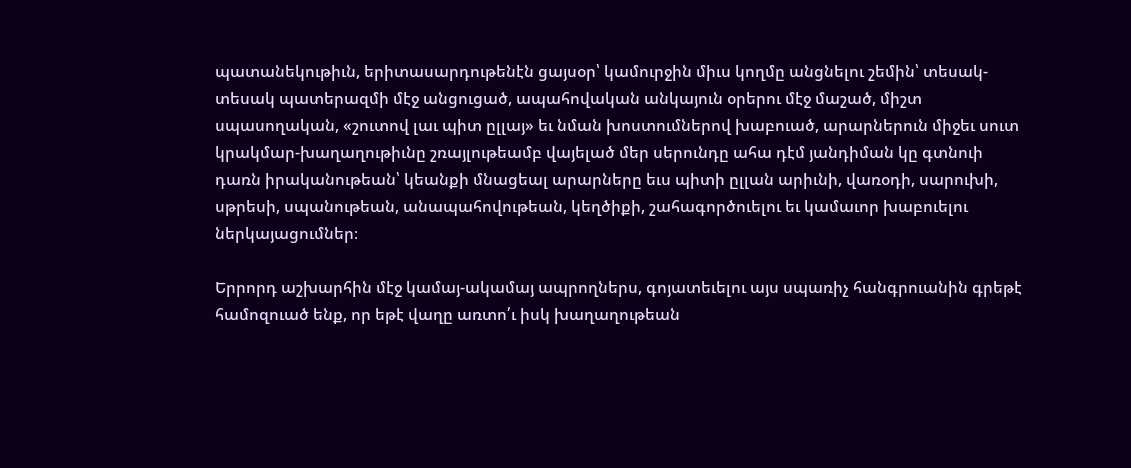պատանեկութիւն, երիտասարդութենէն ցայսօր՝ կամուրջին միւս կողմը անցնելու շեմին՝ տեսակ-տեսակ պատերազմի մէջ անցուցած, ապահովական անկայուն օրերու մէջ մաշած, միշտ սպասողական, «շուտով լաւ պիտ ըլլայ» եւ նման խոստումներով խաբուած, արարներուն միջեւ սուտ կրակմար-խաղաղութիւնը շռայլութեամբ վայելած մեր սերունդը ահա դէմ յանդիման կը գտնուի դառն իրականութեան՝ կեանքի մնացեալ արարները եւս պիտի ըլլան արիւնի, վառօդի, սարուխի, սթրեսի, սպանութեան, անապահովութեան, կեղծիքի, շահագործուելու եւ կամաւոր խաբուելու ներկայացումներ։

Երրորդ աշխարհին մէջ կամայ-ակամայ ապրողներս, գոյատեւելու այս սպառիչ հանգրուանին գրեթէ համոզուած ենք, որ եթէ վաղը առտո՛ւ իսկ խաղաղութեան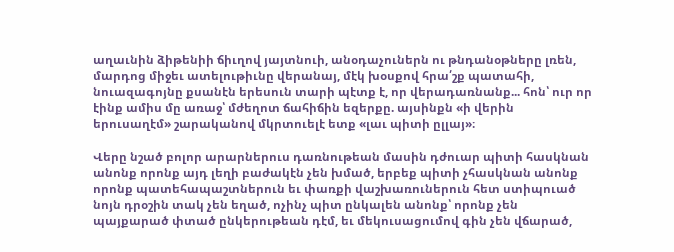աղաւնին ձիթենիի ճիւղով յայտնուի, անօդաչուներն ու թնդանօթները լռեն, մարդոց միջեւ ատելութիւնը վերանայ, մէկ խօսքով հրա՛շք պատահի, նուազագոյնը քսանէն երեսուն տարի պէտք է, որ վերադառնանք... հոն՝ ուր որ էինք ամիս մը առաջ՝ մժեղոտ ճահիճին եզերքը. այսինքն «ի վերին երուսաղէմ» շարականով մկրտուելէ ետք «լաւ պիտի ըլլայ»։

Վերը նշած բոլոր արարներուս դառնութեան մասին դժուար պիտի հասկնան անոնք որոնք այդ լեղի բաժակէն չեն խմած, երբեք պիտի չհասկնան անոնք որոնք պատեհապաշտներուն եւ փառքի վաշխառուներուն հետ ստիպուած նոյն դրօշին տակ չեն եղած, ոչինչ պիտ ընկալեն անոնք՝ որոնք չեն պայքարած փտած ընկերութեան դէմ, եւ մեկուսացումով գին չեն վճարած,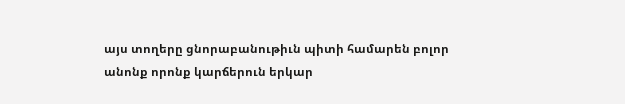այս տողերը ցնորաբանութիւն պիտի համարեն բոլոր անոնք որոնք կարճերուն երկար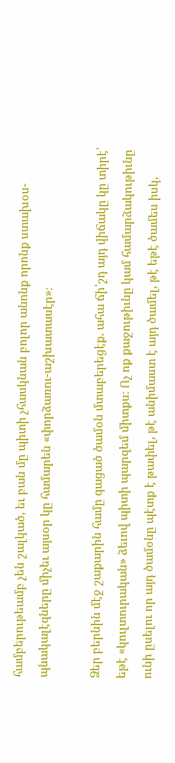համբերութեամբ չեն շալկած, եւ բան մը պիտի չհասկնան բոլոր անոնք որոնք ստախօս-պնակալէզները միչեւ այսօր կը համարեն «փորձառու-աշխատասէր»։

Ձեր բերնին մէջ շաքարին համը գացած ծամօն մտաբերեցէք. ահա ճի՛շդ այդ վիճակը կը տիրէ՝ եթէ «կուլտուրական» ձեւով պիտի պարզեմ միտքս։ Ոչ ոք քաջութիւնը կամ համարձակութիւնը ունի ըսելու որ այդ ծամօնը պէտք է թափել, թէ անիմաստ է այդ ծամել, թէ եթէ ծամես իսկ,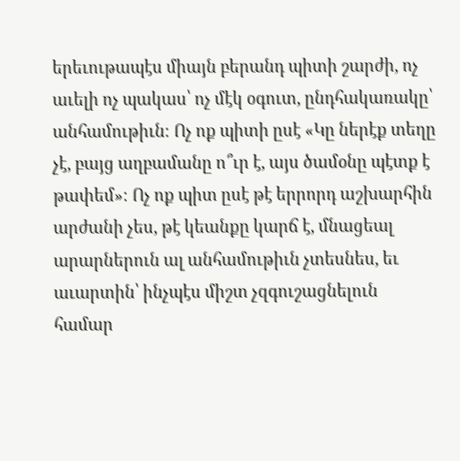երեւութապէս միայն բերանդ պիտի շարժի, ոչ աւելի ոչ պակաս՝ ոչ մէկ օգուտ, ընդհակառակը՝ անհամութիւն։ Ոչ ոք պիտի ըսէ «Կը ներէք տեղը չէ, բայց աղբամանը ո՞ւր է, այս ծամօնը պէտք է թափեմ»։ Ոչ ոք պիտ ըսէ թէ երրորդ աշխարհին արժանի չես, թէ կեանքը կարճ է, մնացեալ արարներուն ալ անհամութիւն չտեսնես, եւ աւարտին՝ ինչպէս միշտ չզգուշացնելուն համար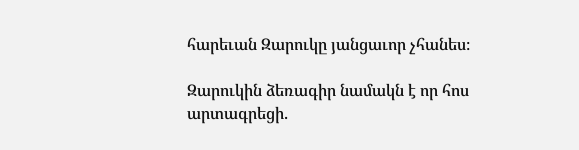հարեւան Զարուկը յանցաւոր չհանես։

Զարուկին ձեռագիր նամակն է որ հոս արտագրեցի.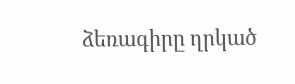ձեռագիրը ղրկած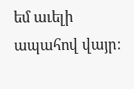եմ աւելի ապահով վայր։